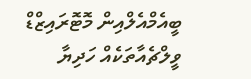ބީއެމްއެލްއިން މޮޓޮރައިޒްޑް ވީލްޗެއާތަކެއް ހަދިޔާ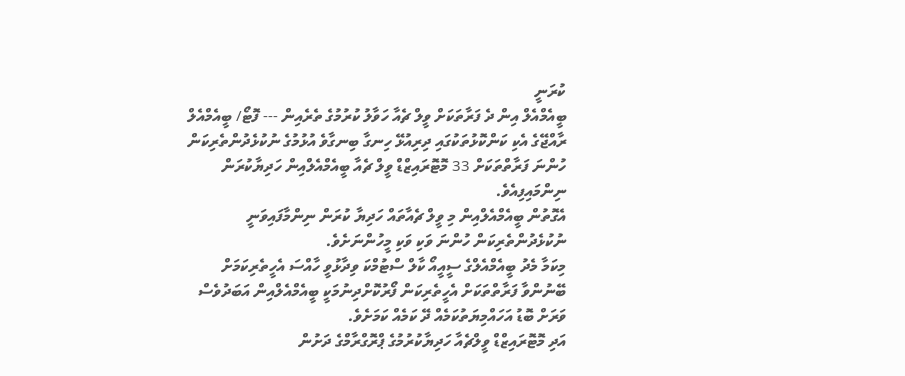ކުރަނީ
ބީއެމްއެލް އިން ދެ ފަރާތަކަށް ވީލް ޗެއާ ހަވާލު ކުރުމުގެ ތެރެއިން --- ފޮޓޯ/ ބީއެމްއެލް
ރާއްޖޭގެ އެކި ކަންކޮޅުތަކުގައި ދިރިއުޅޭ ހިނގާ ބިނގާވެ އުޅުމުގެ ނުކުޅެދުންތެރިކަން ހުންނަ ފަރާތްތަކަށް 33 މޮޓޮރައިޒްޑް ވީލް ޗެއާ ބީއެމްއެލްއިން ހަދިޔާކުރަން ނިންމައިފިއެވެ.
އެގޮތުން ބީއެމްއެލްއިން މި ވީލް ޗެއާތައް ހަދިޔާ ކުރަން ނިންމާފައިވަނީ ނުކުޅެދުންތެރިކަން ހުންނަ ވަކި ވަކި މީހުންނަށެވެ.
މިކަމާ މެދު ބީއެމްއެލްގެ ސީއީއޯ ކާލް ސްޓުމްކަ ވިދާޅުވީ ހާއްސަ އެހީތެރިކަމަށް ބޭނުންވާ ފަރާތްތަކަށް އެހީތެރިކަން ފޯރުކޮށްދިނުމަކީ ބީއެމްއެލްއިން އަބަދުވެސް ވަރަށް ބޮޑު އަހައްމިޔަތުކަމެއް ދޭ ކަމެއް ކަމަށެވެ.
އަދި މޮޓޮރައިޒްޑް ވީލްޗެއާ ހަދިޔާކުރުމުގެ ޕްރޮގްރާމްގެ ދަށުން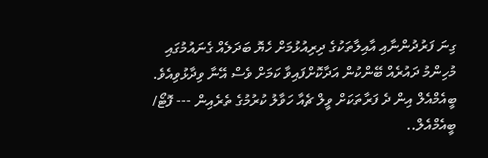ގިނަ ފަރުދުންނާއި އާއިލާތަކުގެ ދިރިއުޅުމަށް ހެޔޮ ބަދަލެއް ގެނައުމުގައި މުހިންމު ދައުރެއް ބޭންކުން އަދާކޮށްފައިވާ ކަމަށް ވެސް އޭނާ ވިދާޅުވިއެވެ.
ބީއެމްއެލް އިން ދެ ފަރާތަކަށް ވީލް ޗެއާ ހަވާލު ކުރުމުގެ ތެރެއިން --- ފޮޓޯ/ ބީއެމްއެލް..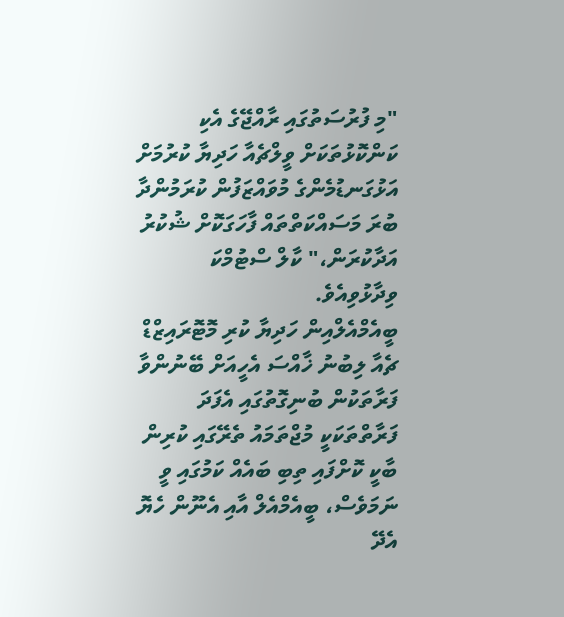"މި ފުރުސަތުގައި ރާއްޖޭގެ އެކި ކަންކޮޅުތަކަށް ވީލްޗެއާ ހަދިޔާ ކުރުމަށް އަޅުގަނޑުމެންގެ މުވައްޒަފުން ކުރަމުންދާ ބުރަ މަސައްކަތްތައް ފާހަގަކޮށް ޝުކުރު އަދާކުރަން،" ކާލް ސްޓުމްކަ ވިދާޅުވިއެވެ.
ބީއެމްއެލްއިން ހަދިޔާ ކުރި މޮޓޮރައިޒްޑް ޗެއާ ލިބުނު ޚާއްސަ އެހީއަށް ބޭނުންވާ ފަރާތަކުން ބުނިގޮތުގައި އެފަދަ ފަރާތްތަކަކީ މުޖްތަމައު ތެރޭގައި ކުރިން ބާކީ ކޮށްފައި ތިބި ބައެއް ކަމުގައި ވީ ނަމަވެސް، ބީއެމްއެލް އާއި އެނޫން ހެޔޮ އެދޭ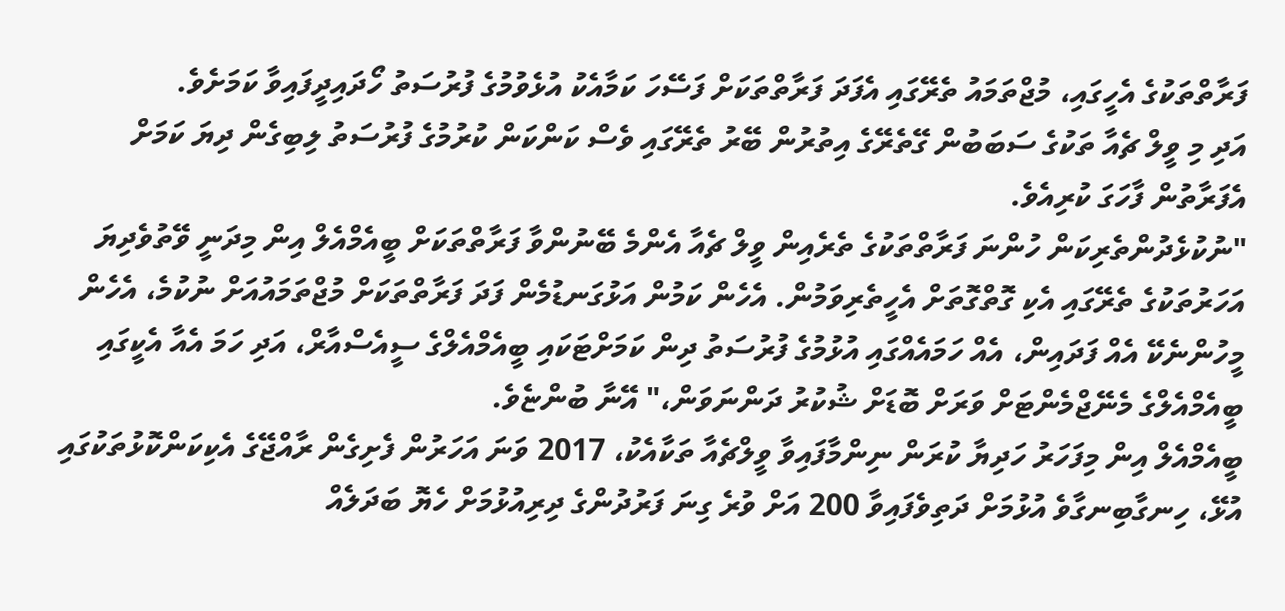ފަރާތްތަކުގެ އެހީގައި، މުޖްތަމައު ތެރޭގައި އެފަދަ ފަރާތްތަކަށް ފަސޭހަ ކަމާއެކު އުޅެވުމުގެ ފުރުސަތު ހޯދައިދީފައިވާ ކަމަށެވެ.
އަދި މި ވީލް ޗެއާ ތަކުގެ ސަބަބުން ގޭތެރޭގެ އިތުރުން ބޭރު ތެރޭގައި ވެސް ކަންކަން ކުރުމުގެ ފުރުސަތު ލިބިގެން ދިޔަ ކަމަށް އެފަރާތުން ފާހަގަ ކުރިއެވެ.
"ނުކުޅެދުންތެރިކަން ހުންނަ ފަރާތްތަކުގެ ތެރެއިން ވީލް ޗެއާ އެންމެ ބޭނުންވާ ފަރާތްތަކަށް ބީއެމްއެލް އިން މިދަނީ ވޭތުވެދިޔަ އަހަރުތަކުގެ ތެރޭގައި އެކި ގޮތްގޮތަށް އެހީތެރިވަމުން. އެހެން ކަމުން އަޅުގަނޑުމެން ފަދަ ފަރާތްތަކަށް މުޖްތަމައުއަށް ނުކުމެ، އެހެން މީހުންނެކޭ އެއް ފަދައިން، އެއް ހަމައެއްގައި އުޅުމުގެ ފުރުސަތު ދިން ކަމަށްޓަކައި ބީއެމްއެލްގެ ސީއެސްއާރް، އަދި ހަމަ އެއާ އެކީގައި ބީއެމްއެލްގެ މެނޭޖްމެންޓަށް ވަރަށް ބޮޑަށް ޝުކުރު ދަންނަވަން،" އޭނާ ބުންޏެވެ.
ބީއެމްއެލް އިން މިފަހަރު ހަދިޔާ ކުރަން ނިންމާފައިވާ ވީލްޗެއާ ތަކާއެކު، 2017 ވަނަ އަހަރުން ފެށިގެން ރާއްޖޭގެ އެކިކަންކޮޅުތަކުގައި އުޅޭ، ހިނގާބިނގާވެ އުޅުމަށް ދަތިވެފައިވާ 200 އަށް ވުރެ ގިނަ ފަރުދުންގެ ދިރިއުޅުމަށް ހެޔޮ ބަދަލެއް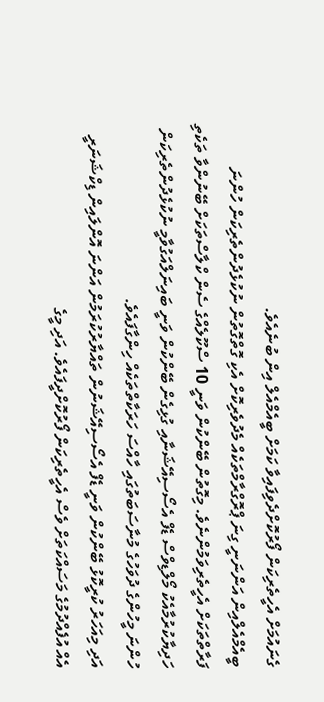ގެނައުމަށް އެހީތެރިކަން ފޯރުކޮށްދެވިފައިވާ ކަމަށް ބީއެމްއެލް އިން ބުނެއެވެ.
ބީއެމްއެލްއިން އަންނަނީ ގިނަ ޕްރޮގްރާމްތަކެއް މެދުވެރިކޮށް އެކި ގޮތްގޮތުން ނުކުޅެދުންތެރިކަން ހުންނަ ފަރާތްތަކަށް އެހީތެރިވަމުންނެވެ. މިގޮތުން ބޭންކުން ވަނީ 10 ސްކޫލެއްގެ ސެން ކްލާސްތަކަށް ބޭނުންވާ ތަކެތި ހަދިޔާކުރުމާއެކު މޯލްޑިވްސް ޑެފް އެސޯސިއޭޝަނާއި ގުޅިގެން ބޭންކުން ވަނީ ބައިނަލްއަގުވާމީ ނުކުޅެދުންތެރިކަން ހުންނަ މީހުންގެ ދުވަހުގެ މުނާސަބަތުގައި ހާއްސަ ހަރަކާތްތަކެއް ހިންގާފައެވެ.
އަދި މިއަހަރު ކުރީކޮޅު ބޭންކުން ވަނީ ޑެފް އެސޯސިއޭޝަނުން ތައްޔާރުކުރަމުން އަންނަ އޮންލައިން ޑިކްޝަނަރީ އެއް އުފެއްދުމުގެ މަސައްކަތަށް ވެސް އެހީތެރިކަން ފޯރުކޮށްދީފައެވެ. އަދި މީގެ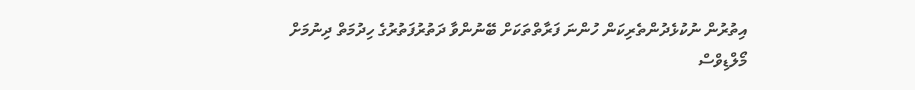އިތުރުން ނުކުޅެދުންތެރިކަން ހުންނަ ފަރާތްތަކަށް ބޭނުންވާ ދަތުރުފަތުރުގެ ހިދުމަތް ދިނުމަށް މޯލްޑިވްސް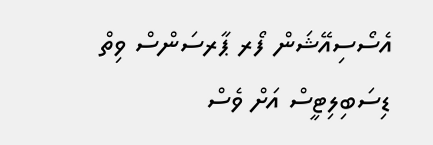އެސޯސިއޭޝަން ފޯރ ޕާރސަންސް ވިތް ޑިސަބިލިޓީސް އަށް ވެސް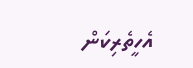އެހީތެރިކަން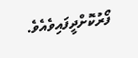ފޯރުކޮށްދީފައިވެއެވެ.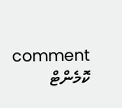comment ކޮމެންޓް